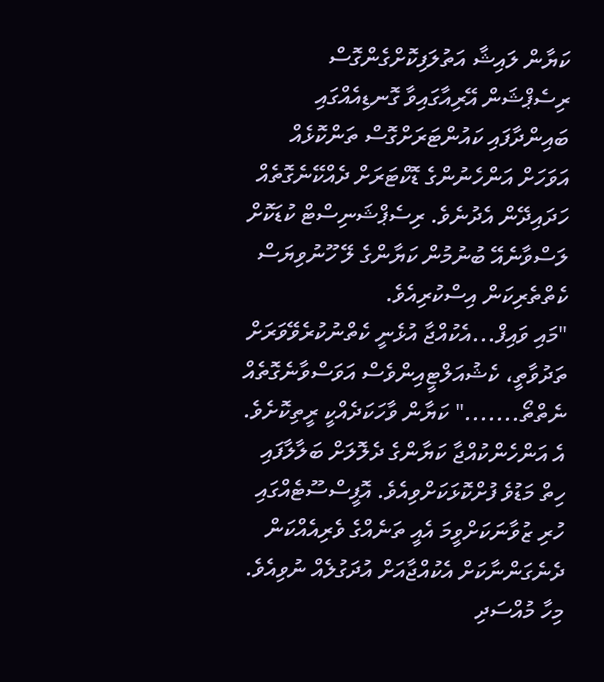ކަޔާން ލައިޝާ އަތުލަފިކޮށްގެންގޮސް ރިސެޕްޝަން އޭރިއާގައިވާ ގޮނޑިއެއްގައި ބައިންދާފައި ކައުންޓަރަށްގޮސް ތަންކޮޅެއް އަވަހަށް އަންހެނުންގެ ޑޮކްޓަރަށް ދެއްކޭނެގޮތެއް ހަދައިދޭން އެދުނެވެ. ރިސެޕްޝަނިސްޓް ކުޑަކޮށް ލަސްވާނެއޭ ބުނުމުން ކަޔާންގެ ލޭ ހޫނުވިޔަސް ކެތްތެރިކަން އިސްކުރިއެވެ.
"މައި ވައިފް...އެކުއްޖާ އުޅެނީ ކެތްނުކުރެވޭވަރަށް ތަދުވާތީ، ކެޝުއަލްޓީއިންވެސް އަވަސްވާނެގޮތެއް ނެތްތޯ......." ކަޔާން ވާހަކަދެއްކީ ރީތިކޮށެވެ. އެ އަންހެންކުއްޖާ ކަޔާންގެ ދެލޮލަށް ބަލާލާފައި ހިތް މަޑުވެ ފުށްކޮޅަކަށްވިއެވެ. އޮފީސްސޫޓެއްގައި ހުރި ޒުވާނަކަށްވީމަ އެއީ ތަނެއްގެ ވެރިއެއްކަން ދެނެގަންނާކަށް އެކުއްޖާއަށް އުދަގުލެއް ނުވިއެވެ. މިހާ މުއްސަދި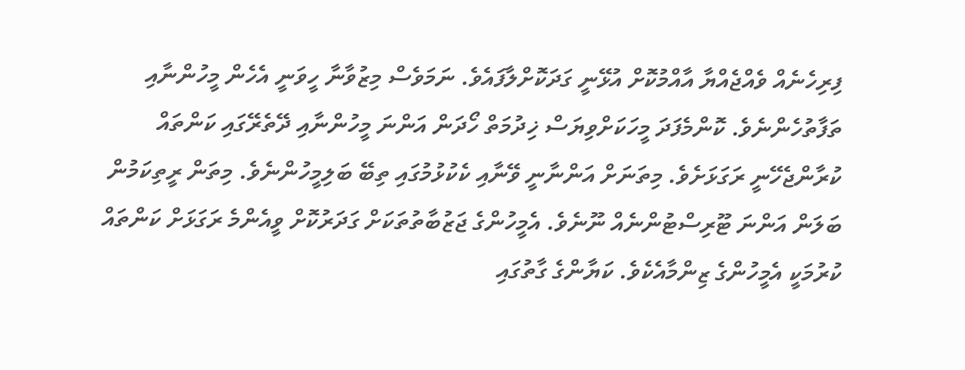ފިރިހެނެއް ވެއްޖެއްޔާ އާއްމުކޮށް އުޅޭނީ ގަދަކޮށްލާފައެވެ. ނަމަވެސް މިޒުވާނާ ހީވަނީ އެހެން މީހުންނާއި ތަފާތުހެންނެވެ. ކޮންމެފަދަ މީހަކަށްވިޔަސް ޚިދުމަތް ހޯދަން އަންނަ މީހުންނާއި ދޭތެރޭގައި ކަންތައް ކުރާންޖެހޭނީ ރަގަޅަށެވެ. މިތަނަށް އަންނާނީ ވޭނާއި ކެކުޅުމުގައި ތިބޭ ބަލިމީހުންނެވެ. މިތަން ރީތިކަމުން ބަލަން އަންނަ ޓޫރިސްޓުންނެއް ނޫނެވެ. އެމީހުންގެ ޖަޒުބާތުތަކަށް ގަދަރުކޮށް ވީއެންމެ ރަގަޅަށް ކަންތައް ކުރުމަކީ އެމީހުންގެ ޒިންމާއެކެވެ. ކަޔާންގެ ގާތުގައި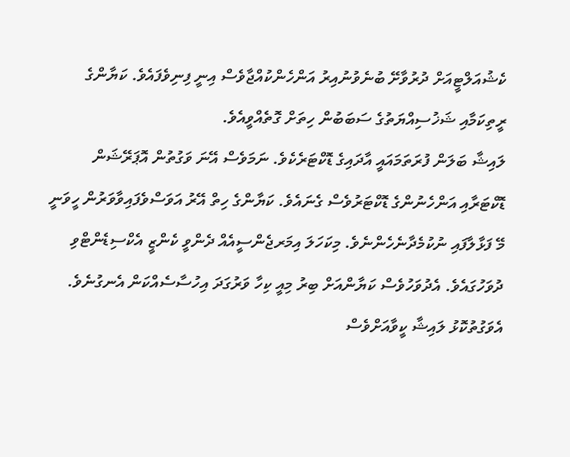ކެޝުއަލްޓީއަށް ދުރުވާށޭ ބުނެވުނުއިރު އަންހެންކުއްޖާވެސް އިނީ ފިނިވެފައެވެ. ކަޔާންގެ ރީތިކަމާއި ޝަޚުސިއްޔަތުގެ ސަބަބުން ހިތަށް ގޮތެއްވީއެވެ.
ލައިޝާ ބަލަން ފުރަތަމައައީ އާދައިގެ ޑޮކްޓަރެކެވެ. ނަމަވެސް އޭނަ ވަގުތުން އޮޕަރޭޝަން ޑޮކްޓަރާއި އަންހެނުންގެ ޑޮކްޓަރުވެސް ގެނައެވެ. ކަޔާންގެ ހިތް އޭރު އަވަސްވެފައިވާވަރުން ހީވަނީ މޭ ފަޅާލާފައި ނުކުމެދާނެހެންނެވެ. މިކަހަލަ އިމަރޖެންސީއެއް ދެންވީ ކެންޒީ އެކްސިޑެންޓްވި ދުވަހުގައެވެ. އެދުވަހުވެސް ކަޔާންއަށް ބިރު މިއީ ކިހާ ވަރުގަދަ އިހުސާސެއްކަން އެނގުނެވެ. އެވަގުތުކޮޅު ލައިޝާ ކީވާއަށްވެސް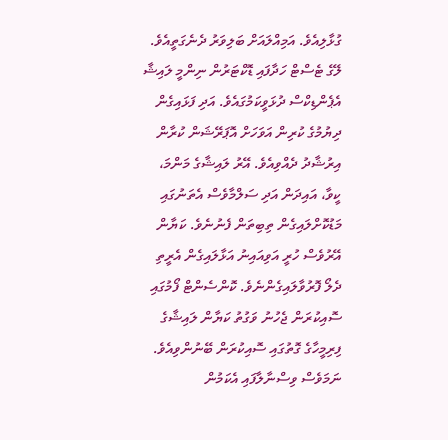ގުޅާލިއެވެ. އަމިއްލައަށް ބަލިވަރު ދެނެގަތީއެވެ.
ލޭގެ ޓެސްޓް ހަދާފައި ޑޮކްޓަރުން ނިންމީ ލައިޝާ އެޕެންޑިކްސް ދުޅަވީކަމުގައެވެ. އަދި ފަޅައިގެން ދިޔުމުގެ ކުރިން އަވަހަށް އޮޕަރޭޝަން ކުރާން އިރުޝާދު ދެއްވިއެވެ. އޭރު ލައިޝާގެ މަންމަ، ކީވާ، އައިދަން އަދި ސަލްމާވެސް އެތަނުގައި މަޑުކޮށްލައިގެން ތިބިތަން ފެނުނެވެ. ކަޔާން އޭރުވެސް ހުރީ އަވިއައިނު އަޅާލައިގެން އެރީތި ދެލޯ ފޮރުވާލައިގެންނެވެ. ކޮންސެންޓް ފޯމުގައި ސޮއިކުރަން ޖެހުނު ވަގުތު ކަޔާން ލައިޝާގެ ފިރިމީހާގެ ގޮތުގައި ސޮއިކުރަން ބޭނުންވިއެވެ. ނަމަވެސް ވިސްނާލާފައި އެކަމުން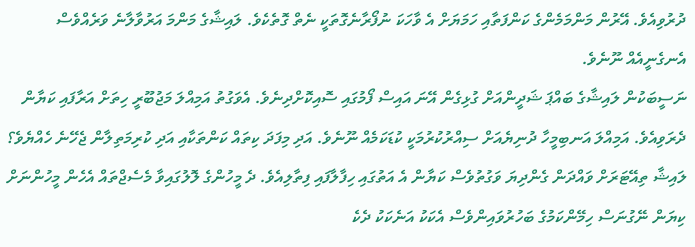ދުރުވިއެވެ. އޭރުން މަންމަމެންގެ ކަންފަތާއި ހަމަޔަށް އެ ވާހަކަ ނުފޯރާނެގޮތަކީ ނެތް ގޮތެކެވެ. ލައިޝާގެ މަންމަ އަރުވާލާނެ ވަރެއްވެސް އެނގެނީއެއް ނޫނެވެ.
ނަސީބަކުން ލައިޝާގެ ބައްޕަ ޝަދީންއަށް ގުޅިގެން އޭނަ އައިސް ފޯމުގައި ސޮއިކޮށްދިނެވެ. އެވަގުތު އަމިއްލަ މަޖުބޫރީ ހިތަށް އަރާފައި ކަޔާން ދެރަވިއެވެ. އަމިއްލަ އަނބިމީހާ ދުނިޔެއަށް ސިއްރުކުރުމަކީ ކުޑަކަމެއް ނޫނެވެ. އަދި މިފަދަ ކިތައް ކަންތަކާއި އަދި ކުރިމަތިލާން ޖެހޭނެ ހެއްޔެވެ؟ ލައިޝާ ތިއޭޓަރަށް ވައްދަން ގެންދިޔަ ވަގުތުވެސް ކަޔާން އެ އަތުގައި ހިފާލާފައި ފިތާލިއެވެ. ދެ މީހުންގެ ލޮލުގައިވާ މެސެޖްތައް އެހެން މީހުންނަށް ކިޔަން ނޭގުނަސް ހިމޭންކަމުގެ ބަހުރުވައިންވެސް އެކަކު އަނެކަކު ދެކެ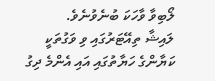ލޯބިވާ ވާހަކަ ބުނެވުނެވެ.
ލައިޝާ ތިއޭޓަރުގައި ވި ވަގުތަކީ ކަޔާންގެ ހަޔާތުގައި އައި އެންމެ ދިގު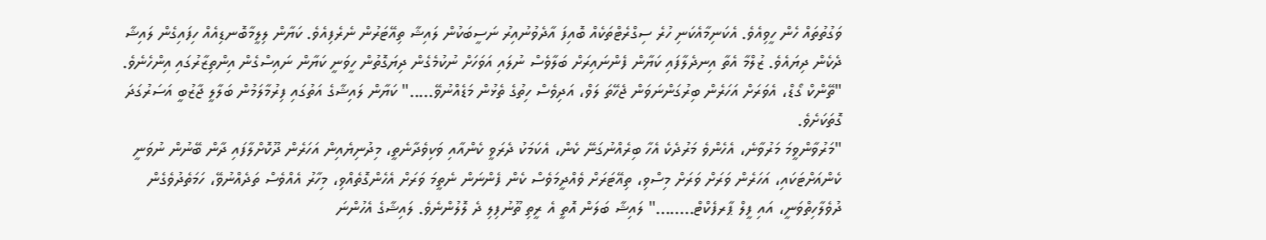ވަގުތުތައް ހެން ހީވިއެވެ. އެކަނިމާއެކަނި ހުރެ ސިގްރެޓްތަކެއް ބޮއިފަ އާދެވުނުއިރު ނަސީބަކުން ލައިޝާ ތިއޭޓަރުން ނެރެފިއެވެ. ކަޔާން ލިލީމާބޮނޑިއެއް ހިފައިގެން ލައިޝާ ދެކެން ދިޔައެވެ. ޒުލްމާ އެތާ އިނދެލާފައި ކަޔާން ފެންނައިރަށް ބަލާވެސް ނުލައި އަވަހަށް ނުކުމެގެން ދިޔަގޮތުން ހީވަނީ ކަޔާން ނައިސްގެން އިންތިޒާރުގައި އިންހެނެވެ.
"ތޭންކް ގޯޑް، އެވަރަށް އަހަރެން ބިރުގަންނަވަން ޖެހޭތަ ލަވް، އަދިވެސް ހިތުގެ ތެޅުން މަޑެއްނުވޭ....." ކަޔާން ލައިޝާގެ އަތުގައި ފިރުމާލަމުން ބަލާލީ ޖާޒުބީ އަސަރުގަދަ ގޮތަކަށެވެ.
"މަރުވާންވީމަ މަރުވާނެ، އެހެންވެ މަރުދެކެ އެހާ ބިރެއްނުގަނޭ ކެން، އެކަމަކު ދެރަވީ ކެންއާއި ވަކިވެދާނެތީ، މިދުނިޔެއިން އަހަރެން ދޫކޮށްލާފައި ދާން ބޭނުން ނުވަނީ ކެންއަށްޓަކައި، އަހަރެން ވަރަށް ވަރަށް މިސްވި، ތިއޭޓަރަށް ވެއްދީމަވެސް ކެން ފެންނަން ނެތީމަ ވަރަށް އެހެންގޮތެއްވި، މިހާރު އެއްވެސް ތަދެއްނުވޭ، ހަމަތެދުވެގެން ދުވެލާހިތްވަނީ، އައި ފީލް ޕާރފެކްޓް........" ލައިޝާ ބަލަން އޮތީ އެ ރީތި ތޫނުފިލި ދެ ލޮލުންނެވެ. ލައިޝާގެ އެހުންނަ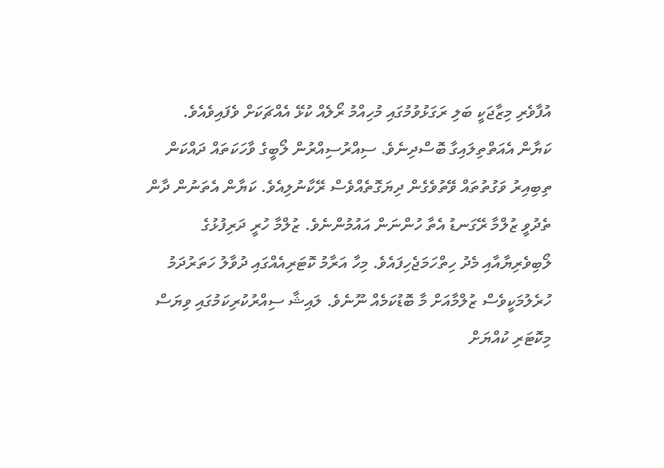އުފާވެރި މިޒާޖަކީ ބަލި ރަގަޅުވުމުގައި މުހިއްމު ރޯލެއް ކުޅޭ އެއްޗަކަށް ވެފައިވެއެވެ.
ކަޔާން އެއަތްތިލައިގާ ބޮސްދިނެވެ. ސިއްރުސިއްރުން ލޯބީގެ ވާހަކަތައް ދައްކަން ތިބިއިރު ވަގުތުތައް ވޭތުވެގެން ދިޔަގޮތެއްވެސް ރޭކާނުލިއެވެ. ކަޔާން އެތަނުން ދާން ތެދުވީ ޒުލްމާ ރޭގަނޑު އެތާ ހުންނަން އައުމުންނެވެ. ޒުލްމާ ހުރީ ދަރިފުޅުގެ ލޯބިވެރިޔާއާއި މެދު ހިތްހަމަޖެހިފައެވެ. މިހާ އަރާމު ކޮޓަރިއެއްގައި ދުވާލު ހަތަރުދަމު ހުރެލުމަކީވެސް ޒުލްމާއަށް މާ ބޮޑުކަމެއް ނޫނެވެ. ލައިޝާ ސިއްރުކުރިކަމުގައި ވިޔަސް މިކޮޓަރި ކުއްޔަށް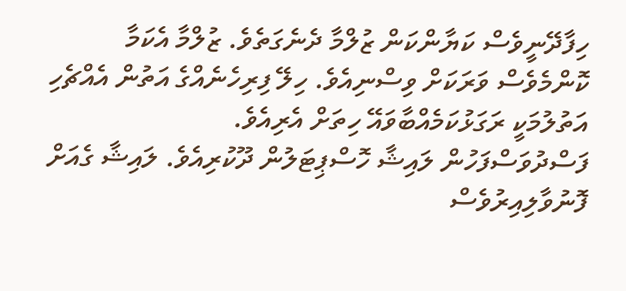ހިފާދޭނީވެސް ކަޔާންކަން ޒުލްމާ ދެނެގަތެވެ. ޒުލްމާ އެކަމާ ކޮންމެވެސް ވަރަކަށް ވިސްނިއެވެ. ހިލޭ ފިރިހެނެއްގެ އަތުން އެއްޗެހި އަތުލުމަކީ ރަގަޅުކަމެއްބާވައޭ ހިތަށް އެރިއެވެ.
ފަސްދުވަސްފަހުން ލައިޝާ ހޮސްޕިޓަލުން ދޫކުރިއެވެ. ލައިޝާ ގެއަށް ފޮނުވާލިއިރުވެސް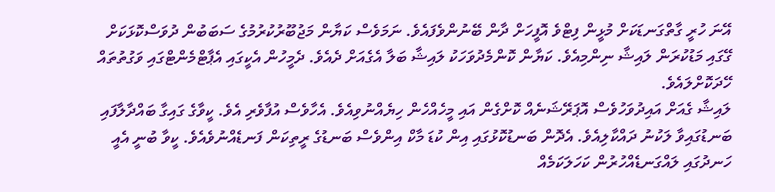އޭނަ ހުރީ ގާތްގަނޑަކަށް މުޅީން ފިޓްވެ އޮފީހަށް ދާން ބޭނުންވެފައެވެ. ނަމަވެސް ކަޔާން މަޖުބޫރުކުރުމުގެ ސަބަބުން ދުވަސްކޮޅަކަށް ގޭގައި މަޑުކުރަން ލައިޝާ ނިންމިއެވެ. ކަޔާން ކޮންމެދުވަހަކު ލައިޝާ ބަލާ އެގެއަށް ދެއެވެ. ދެމީހުން އެކީގައި އެޕާޓްމެންޓްގައި ވަގުތުތައް ހޭދަކޮށްލައެވެ.
ލައިޝާ ގެއަށް އައިދުވަހުވެސް އޮޕަރޭޝަނެއް ކޮށްގެން އައި މީހެއްހެން ހިޔެއްނުވިއެވެ. އެހާވެސް އުފާވެރި އެވެ. ކީވާގެ ގައިގާ ބައްދާލާފައި ބަނޑުގައިވާ ލަކުނު ދައްކާލިއެވެ. އެދޮން ބަނޑުކޮޅުގައި އިން ކުޑަ މާކް އިންވެސް ބަނޑުގެ ރީތިކަން ފަނޑެއްނުވެއެވެ. ކީވާ ބުނީ އެއީ ހަނދުގައި ލައްގަނޑެއްހުރުން ކަހަލަކަމެއް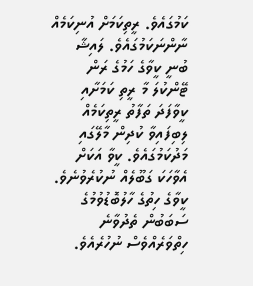ކަމުގައެވެ. ރީތިކަމަށް އުނިކަމެއް ނާންނަކަމުގައެވެ. ލައިޝާ ބުނީ ކީވާގެ ހަމުގެ ރަން ޓޭންކުލަ މާ ރީތި ކަމަށާއި ކީވާފަދަ ތަފާތު ރީތިކަމެއް ލިބިފައިވާ ކުދިން މާލޭގައި މަދުކަމުގައެވެ. ކީވާ އަކަށް އެވާހަކަ ގަބޫލެއް ނުކުރެވުނެވެ.
ކީވާގެ ހިތުގެ ހާލުބޮޑުވުމުގެ ސަބަބުން ތެދުވާނެ ހިތްވަރެއްވެސް ނުހުރެއެވެ.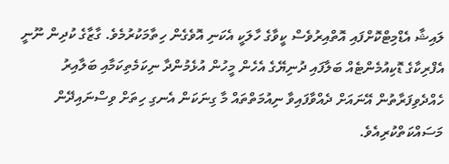ލައިޝާ އެޑްމިޓްކޮށްފައި އޮތްއިރުވެސް ކީވާގެ ހާލަކީ އެކަނި އޮވެގެން ހިތާމަކުރުމެވެ. ގާޒާގެ ކުދިން ނޫނީ އެފްރިކާގެ ޑޮކިއުމެންޓެއް ބަލާފައި ދުނިޔޭގެ އެހެން މީހުން އުޅެމުންދާ ނިކަމެތިކަމާއި ބަލާއިރު ހެއްދެވިފަރާތުން އޭނައަށް ދެއްވާފައިވާ ނިއުމަތްތައް މާ ގިނަކަން އެނގި ހިތަށް ވިސްނައިދޭން މަސައްކަތްކުރިއެވެ.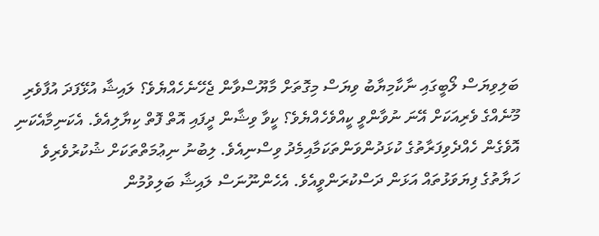ބަލިވިޔަސް ލޯބީގައި ނާކާމިޔާބު ވިޔަސް މިގޮތަށް މާޔޫސްވާން ޖެހޭނެހެއްޔެވެ؟ ލައިޝާ އުޅޭފަދަ އުފާވެރި މޫނެއްގެ ވެރިއަކަށް އޭނަ ނުވާންވީ ކީއްވެހެއްޔެވެ؟ ކީވާ ވިޝާން ދީފައި އޮތް ފޮތް ކިޔާލިއެވެ. އެކަނިމާއެކަނި އޮވެގެން ހެއްދެވިފަރާތުގެ ކުޅަދުންވަންތަކަމާއިމެދު ވިސްނިއެވެ. ލިބުނު ނިޢުމަތްތަކަށް ޝުކުރުވެރިވެ ހަޔާތުގެ ފިޔަވަޅުތައް އަޅަން ދަސްކުރަންވީއެވެ. އެހެންނޫނަސް ލައިޝާ ބަލިވުމުން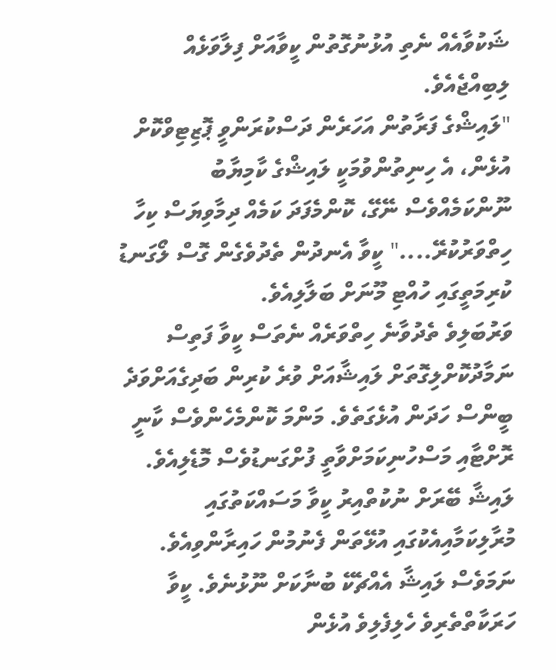ޝަކުވާއެއް ނެތި އުޅުނުގޮތުން ކީވާއަށް ފިލާވަޅެއް ލިބިއްޖެއެވެ.
"ލައިޝްގެ ފަރާތުން އަހަރެން ދަސްކުރަންވީ ޕޮޒިޓިވްކޮށް އުޅެން، އެ ހިނިތުންވުމަކީ ލައިޝްގެ ކާމިޔާބު ނޫންކަމެއްވެސް ނޭގޭ، ކޮންމެފަދަ ކަމެއް ދިމާވިޔަސް ކިހާ ހިތްވަރުކުރޭ...." ކީވާ އެނދުން ތެދުވެގެން ގޮސް ލޯގަނޑު ކުރިމަތީގައި ހުއްޓި މޫނަށް ބަލާލިއެވެ.
ވަރުބަލިވެ ތެދުވާނެ ހިތްވަރެއް ނެތަސް ކީވާ ފަތިސް ނަމާދުކޮށްލިގޮތަށް ލައިޝާއަށް ވުރެ ކުރިން ބަދިގެއަށްވަދެ ބީންސް ހަދަން އުޅެގަތެވެ. މަންމަ ކޮންމެހެންވެސް ކާނީ ރޮށްޓާއި މަސްހުނިކަމަށްވާތީ ފުށްގަނޑުވެސް މޮޑެލިއެވެ. ލައިޝާ ބޭރަށް ނުކުތްއިރު ކީވާ މަސައްކަތުގައި މުރާލިކަމާއިއެކުގައި އުޅޭތަން ފެނުމުން ހައިރާންވިއެވެ. ނަމަވެސް ލައިޝާ އެއްޗެކޭ ބުނާކަށް ނޫޅުނެވެ. ކީވާ ހަރަކާތްތެރިވެ ހެލިފެލިވެ އުޅެން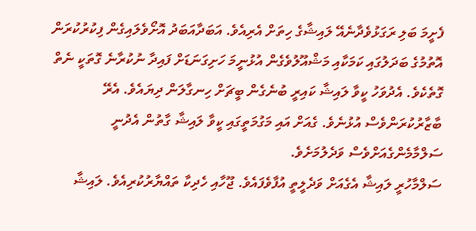ފެށީމަ ބަލި ރަގަޅުވެދާނެއޭ ލައިޝާގެ ހިތަށް އެރިއެވެ. އަބަދާއަބަދު އޮށޯވެލައިގެން ފިކުރުކުރަން އޮތުމުގެ ބަދަލުގައި ކަމަކާއި މަޝްއޫލުވެގެން އުޅުނީމަ ހަށިގަނަޑަށް ފައިދާ ނުކުރާނެ ގޮތަކީ ނެތް ގޮތެކެވެ. އެދުވަހު ކީވާ ލައިޝާ ކައިރީ ބުނެގެން ބީޗަށް ހިނގާލަން ދިޔައެވެ. އެރޭ ބާޒާރުކުރަންވެސް އުޅުނެވެ. ގެއަށް އައި މަގުމަތީގައި ކީވާ ލައިޝާ ގާތުން އެދުނީ ސަލްމާމެންގެއަށްވެސް ވަދެލުމަށެވެ.
ސަލްމާހުރީ ލައިޝާ އެގެއަށް ވަދެލީތީ އުފާވެފައެވެ. ޖޫހާއި ހެދިކާ ތައްޔާރުކުރިއެވެ. ލައިޝާ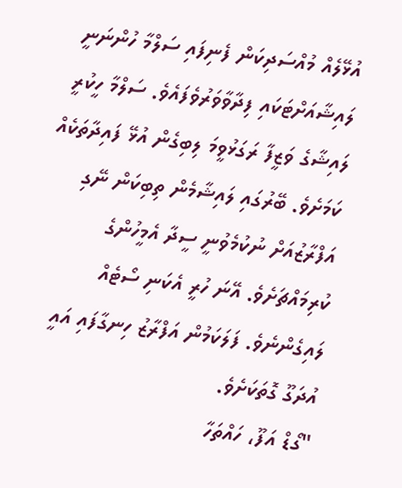އުޅޭލެއް މުއްސަދިކަން ފެނިފައި ސަލްމާ ހުންނަނީ ލައިޝާއަށްޓަކައި ފިދާވާވަރުވެފައެވެ. ސަލްމާ ހީކުރީ ލައިޝާގެ ވަޒީފާ ރަގަޅުވީމަ ލިބިގެން އުޅޭ ފައިދާތަކެއް ކަމަށެވެ. ބޭރުގައި ލައިޝާމެން ތިބިކަން ނޭގި އަފްރާޒުއަށް ނުކުމެވުނީ ސީދާ އެމީހުންގެ ކުރިމައްޗަށެވެ. އޭނަ ހުރީ އެކަނި ސޯޓެއް ލައިގެންނެވެ. ފަލަކަމުން އަފްރާޒު ހިނގާފައި އައީ އުދަގޫ ގޮތަކަށެވެ.
"ގޯޑް އަފޫ، ހައްތަހާ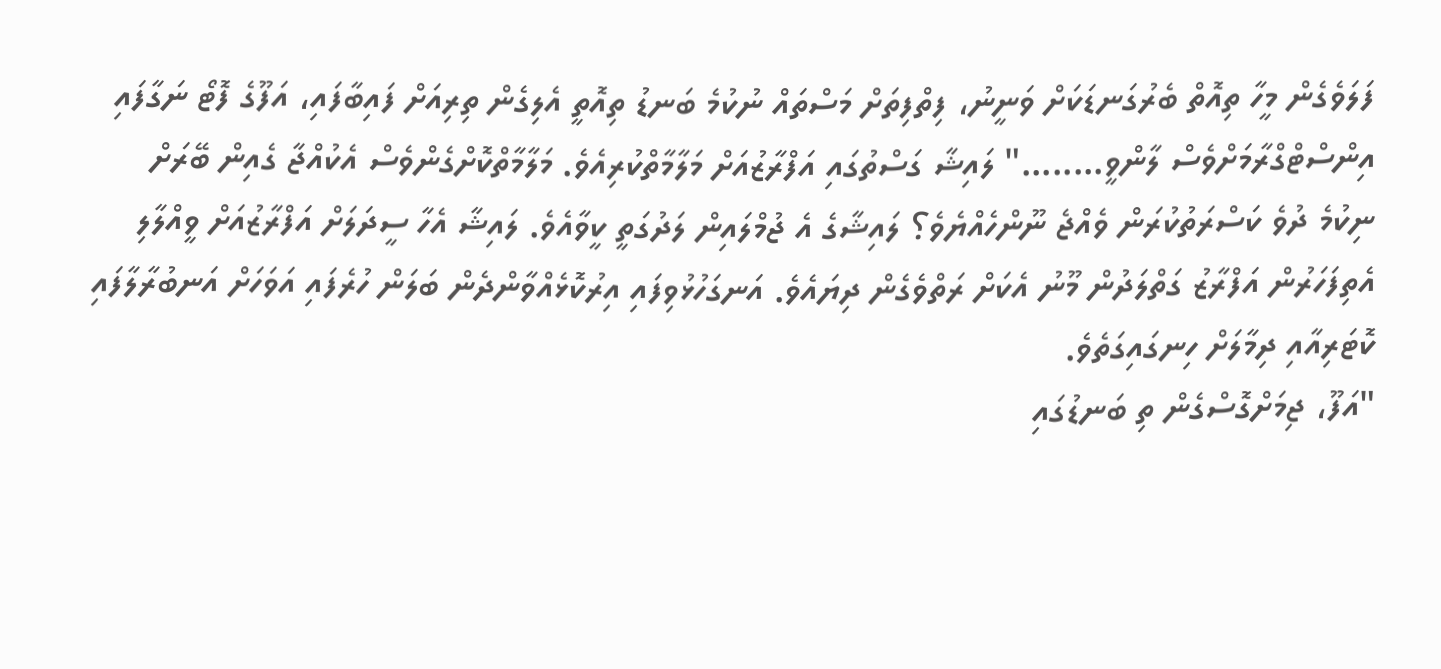ފަލަވެގެން މީހާ ތިއޮތް ބެރުގަނޑަކަށް ވަނީނު، ފިތްފިތަށް މަސްތައް ނުކުމެ ބަނޑު ތިއޮތީ އެލިގެން ތިރިއަށް ފައިބާފައި، އަފޫގެ ފޮޓޯ ނަގާފައި އިންސްޓްގްރާމަށްވެސް ލާންވީ........" ލައިޝާ ގަސްތުގައި އަފްރާޒުއަށް މަލާމާތްކުރިއެވެ. މަލާމާތްކޮށްގެންވެސް އެކުއްޖާ ގެއިން ބޭރަށް ނިކުމެ ދުވެ ކަސްރަތުކުރަން ވެއްޖެ ނޫންހެއްޔެވެ؟ ލައިޝާގެ އެ ޖުމްލައިން ލަދުގަތީ ކީވާއެވެ. ލައިޝާ އެހާ ސީދަލަށް އަފްރާޒުއަށް ވީއްލާލި އެތިފަހަރުން އަފްރާޒު ގަތްލަދުން މޫނު އެކަށް ރަތްވެގެން ދިޔައެވެ. އަނގަހުޅުވިފައި އިރުކޮޅެއްވާންދެން ބަލަން ހުރެފައި އަވަހަށް އަނބުރާލާފައި ކޮޓަރިއާއި ދިމާލަށް ހިނގައިގަތެވެ.
"އަފޫ، ޖިމަށްގޮސްގެން ތި ބަނޑުގައި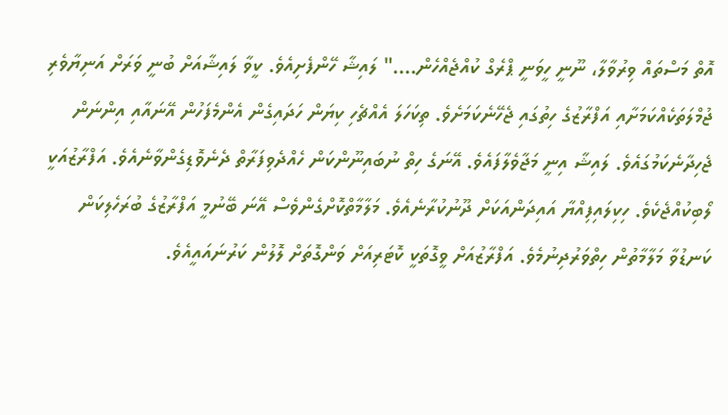އޮތް މަސްތައް ވިރުވާލާ، ނޫނީ ހީވަނީ ޕްރެގް ކުއްޖެއްހެން...." ލައިޝާ ހޭންފެށިއެވެ. ކީވާ ލައިޝާއަށް ބުނީ ވަރަށް އަނިޔާވެރި ޖުމްލަތަކެއްކަމަށާއި އަފްރާޒުގެ ހިތުގައި ޖެހޭނެކަމަށެވެ. ތިކަހަލަ އެއްޗެހި ކިޔަން ހަދައިގެން އެންމެފަހުން އޭނައާއި އިންނަން ޖެހިދާނެކަމުގައެވެ. ލައިޝާ އިނީ މަޖާވެލާފައެވެ. އޭނަގެ ހިތް ނުބައިނޫންކަން ހެއްދެވިފަރާތް ދެނެވޮޑިގެންވާނެއެވެ. އަފްރާޒުއަކީ ލޯބިކުއްޖެކެވެ. ހިކިލައިފިއްޔާ އައިދަންއަކަށް ދޫނުކުރާނެއެވެ. މަލާމާތްކޮށްގެންވެސް އޭނަ ބޭނުމީ އަފްރާޒުގެ ބުރަހެލިކަން ކަނޑުވާ މަލާމާތުން ހިތްވަރުދިނުމެވެ. އަފްރާޒުއަށް ވީގޮތަކީ ކޮޓަރިއަށް ވަންގޮތަށް ލޮލުން ކަރުނައައީއެވެ.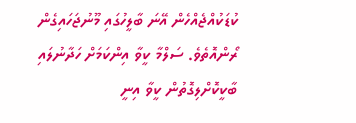ކުޑަކުއްޖެއްހެން އޭނަ ބާލީހުގައި މޫނުޖަހައިގެން ރޯންއޮތެވެ. ސަލްމާ ކީވާ އިންކަމަށް ހަދާނުލައި ބާކީކޮށްލިގޮތުން ކީވާ އިނީ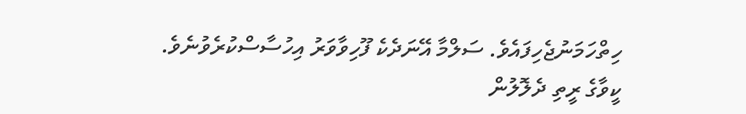ހިތްހަމަނުޖެހިފައެވެ. ސަލްމާ އޭނަދެކެ ފޫހިވާވަރު އިހުސާސްކުރެވުނެވެ.
ކީވާގެ ރީތި ދެލޮލުން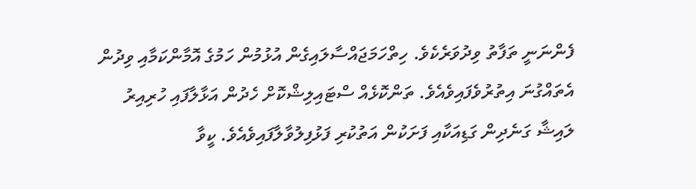ފެންނަނީ ތަފާތު ވިދުވަރެކެވެ. ހިތްހަމަޖައްސާލައިގެން އުޅުމުން ހަމުގެ އޮމާންކަމާއި ވިދުން އެތައްގުނަ އިތުރުވެފައިވެއެވެ. ތަންކޮޅެއް ސްޓައިލިޝްކޮށް ހެދުން އަޅާލާފައި ހުރިއިރު ލައިޝާ ގަނެދިން ގަޑިއަކާއި ފަށަކުން އަތުކުރި ފަޅުފިލުވާލާފައިވެއެވެ. ކީވާ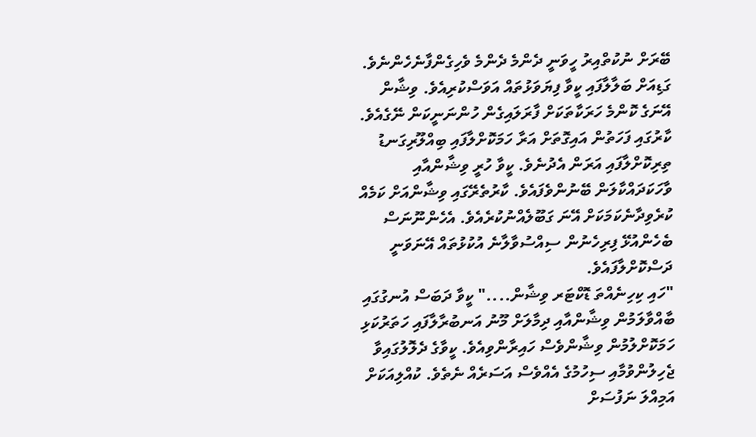ބޭރަށް ނުކުތްއިރު ހީވަނީ ދެންމެ ދެންމެ ވެހިގެންފާނެހެންނެވެ. ގަޑިއަށް ބަލާލާފައި ކީވާ ފިޔަވަޅުތައް އަވަސްކުރިއެވެ. ވިޝާން އޭނަގެ ކޮންމެ ހަރަކާތަކަށް ފާރަލައިގެން ހުންނަނީކަން ނޭގެއެވެ. ކާރުގައި ފަހަތުން އައިގޮތަށް އަރާ ހަމަކޮށްލާފައި ބިއްލޫރިގަނޑު ތިރިކޮށްލާފައި އަރަން އެދުނެވެ. ކީވާ ހުރީ ވިޝާންއާއި ވާހަކަދައްކާލަން ބޭނުންވެފައެވެ. ކާރުތެރޭގައި ވިޝާންއަށް ކަމެއް ކުރެވިދާނެކަމަކަށް އޭނަ ގަބޫލެއްނުކުރެއެވެ. އެހެންނޫނަސް ބެހެންއުޅޭ ފިރިހެނުން ސިއްސުވާލާނެ އުކުޅުތައް އޭނަވަނީ ދަސްކޮށްލާފައެވެ.
"ހައި ކިހިނެއްތަ ޑޮކްޓަރ ވިޝާން...." ކީވާ ދަބަސް އުނގުގައި ބާއްވާލަމުން ވިޝާންއާއި ދިމާލަށް މޫނު އަނބުރާލާފައި ހަތަރުކަޅި ހަމަކޮށްލުމުން ވިޝާންވެސް ހައިރާންވިއެވެ. ކީވާގެ ދެލޮލުގައިވާ ޖެހިލުންވުމާއި ސިހުމުގެ އެއްވެސް އަސަރެއް ނެތެވެ. ކުއްލިއަކަށް އަމިއްލަ ނަފުސަށް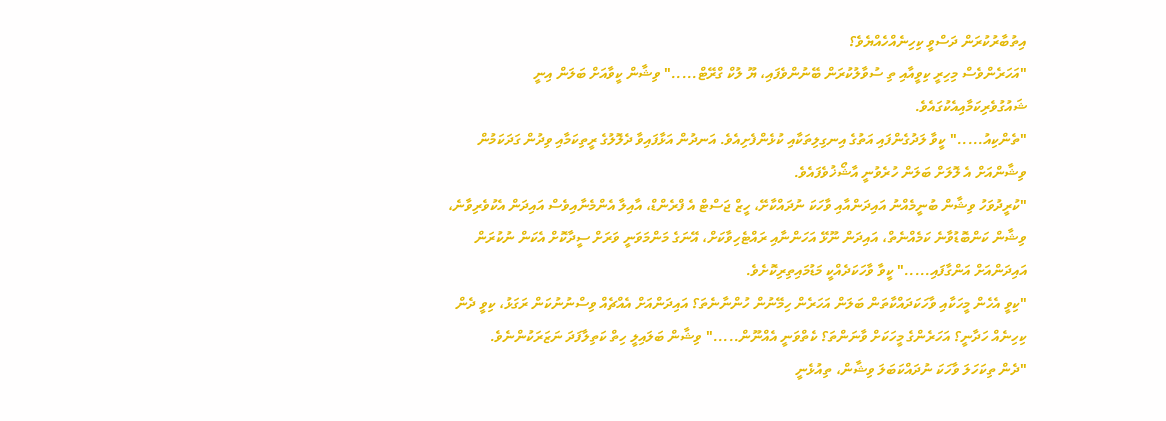އިތުބާރުކުރަން ދަސްވީ ކިހިނެއްހެއްޔެވެ؟
"އަހަރެންވެސް މިހިރީ ކިވީއާއި ތި ސުވާލުކުރަން ބޭނުންވެފައި، ޔޫ ލުކް ގްރޭޓް....." ވިޝާން ކީވާއަށް ބަލަން އިނީ ޝައުގުވެރިކަމާއިއެކުގައެވެ.
"ތެންކިއު....." ކީވާ ލަދުގެންފައި އަތުގެ އިނގިލިތަކާއި ކުޅެންފެށިއެވެ. އަނދުން އަޅާފައިވާ ދެލޮލުގެ ރީތިކަމާއި ވިދުން ގަދަކަމުން ވިޝާންއަށް އެ ލޮލަށް ބަލަން ހުރެވުނީ އާޝޯޚުވެފައެވެ.
"ކުރީދުވަހު ވިޝާން ބުނީމެއްނު އައިދަންއާއި ވާހަކަ ނުދައްކާށޭ، ހީޒް ޖަސްޓް އެ ފްރެންޑް، އާއިލާ އެންމެނާއިވެސް އައިދަން އެކުވެރިވާނެ، ވިޝާން ކަންބޮޑުވާނެ ކަމެއްނެތް، އައިދަން ނޫޅޭ އަހަންނާއި ރައްޓެހިވާކަށް، އޭނަގެ މަންމަވަނީ ވަރަށް ސީދާކޮށް އެކަން ނުކުރަން އައިދަންއަށް އަންގާފައި....." ކީވާ ވާހަކަދެއްކީ މަޑުމައިތިރިކޮށެވެ.
"ކިވީ އެހެން މީހަކާއި ވާހަކަދައްކާތަން ބަލަން އަހަރެން ހިމޭނުން ހުންނާނެތަ؟ އައިދަންއަށް އެއްޗެއް ވިސްނުނުކަން ރަގަޅު، ކިވީ ދެން ކިހިނެއް ހަދާނީ؟ އަހަރެންގެ މީހަކަށް ވާނަންތަ؟ ކެތްވަނީ އެއްނޫން....." ވިޝާން ބަލައިލީ ހިތް ކަތިލާފަދަ ނަޒަރަކުންނެވެ.
"ދެން ތިކަހަލަ ވާހަކަ ނުދައްކަބަލަ ވިޝާން، ތިއުޅެނީ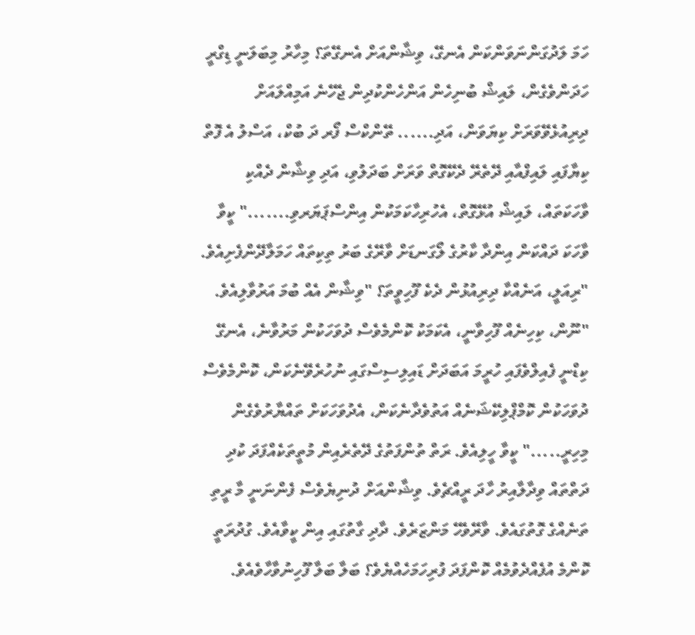ހަމަ ލަދުގަންނަވަންކަން އެނގޭ، ވިޝާންއަށް އެނގޭތަ؟ މިހާރު މިބަލަނީ ޑިގްރީ ހަދަންވެގެން، ލައިޝް ބުނިހެން އަންހެންކުދިން ޖެހޭނެ އަމިއްލައަށް ދިރިއުޅެވޭވަރަށް ކިޔަވަން، އަދި...... ތޭންކްސް ފޯރ ދަ ބުކް، އަސްލު އެ ފޮތް ކިޔާފައި ލައިފްއާއި ދޭތެރޭ ދެކޭގޮތް ވަރަށް ބަދަލުވި، އަދި ވިޝާން ދެއްކި ވާހަކަތައް، ލައިޝް އުޅޭގޮތް، އެހުރިހާކަމަކުން އިންސްޕަޔަރވި......." ކީވާ ވާހަކަ ދައްކަން އިންދާ ކާރުގެ ލޯގަނޑަށް ވާރޭގެ ބަރު ތިކިތައް ހަމަލާދޭންފެށިއެވެ.
"ރިއަލީ، އަނެއްކާ ދިރިއުޅުން ދެކެ ފޫހިވީތަ؟ "ވިޝާން އެއް ބުމަ އަރުވާލިއެވެ.
"ނޫން، ކިހިނެއް ފޫހިވާނީ، އެކަމަކު ކޮންމެވެސް ދުވަހަކުން މަރުވާނެ، އެނގޭ ކިޑްނީ ފެއިލްވެފައި ހުރީމަ އަބަދަށް ޑައިލިސިސްގައި ނުހުރެވޭނެކަން، ކޮންމެވެސް ދުވަހަކުން ކޮމްޕްލިކޭޝަނެއް އަތުވެދާނެކަން، އެދުވަހަކަށް ތައްޔާރުވެގެން މިހިރީ....." ކީވާ ހީލިއެވެ. ރަތް ތުންފަތުގެ ދޭތެރެއިން މުތީތަކެއްފަދަ ކުދި ދަތްތައް ވިދާލާއިރު ހާދަ ރީއްޗެވެ. ވިޝާންއަށް ދުނިޔެވެސް ފެންނަނީ މާ ރީތި ތަނެއްގެ ގޮތުގައެވެ. ވާރޭވެހޭ މަންޒަރެވެ. ދާދި ގާތުގައި އިން ކީވާއެވެ. ގުދުރަތީ ކޮންމެ އުފެއްދެވުމެއް ކޮންފަދަ ފުރިހަމަހެއްޔެވެ؟ ބަލާ ބަލާ ފޫހިނުވާހާވެއެވެ.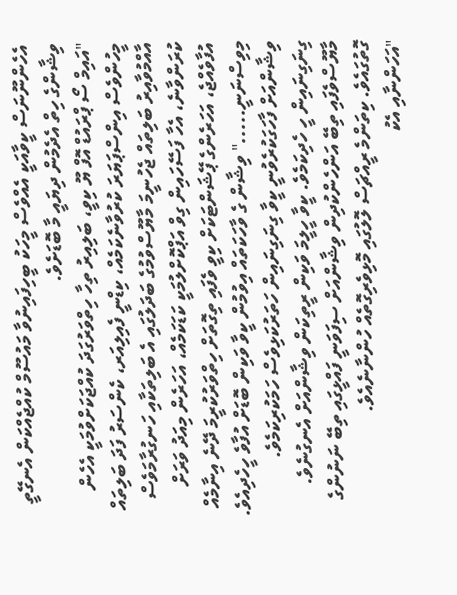އެހެންނޫނަސް ކީވާއަކީ އެއްވެސް މީހަކު ބީހިފައިނުވާ މައުސޫމް ކުއްޖެއްކަން އެނގޭތީ ވިޝާންގެ ހިތް އެދެމުން ދިޔައީ މާ ބޮޑަށެވެ.
"އައިމް ސޯ ޕްރައުޑް އޮފް ޔޫ ކިވީ، ބަލިއިރު ތިހާ ހިތްވަރުގަދަ ކުއްޖަކަށްވުމަކީ އެހެން މީހުންވެސް އިންސްޕަޔަރަ ކުރުވާނެކަމެއް، ކިޑްނީ ފެއިލިއަރ، ކެންސަރު ފަދަ ބަލިތައް އާއްމުވާއިރު ބަލިތައް ޖެހުނީމަ މާޔޫސްވުމުގެ ބަދަލުގައި އެ ބަލިތަކާއި ހަނގުރާމަވެސް ކުރަންވާނެ، އެހާ ފަސޭހައިން ގިވް އަޕްކޮށްލުމަކީ ކަޑަކަމެއް، އަހަރެން މިއަދު ވަރަށް އުފާވެއްޖެ، އަހަރެންގެ ޕޭޝަންޓަކަށް ކިވީ ވެފައި ތިގޮތަށް ހިތްވަރުކުރީމަ ދޭނެ އިނާމެއް މިވިސްނަނީ....." ވިޝާން ގެ ވާހަކަތައް އިވުމުން ކީވާ ވަކިން ބޮޑަށް އުފާވެ ހީހެދިއެވެ. ވިޝާންއަށް ފާހަގަކުރެވުނީ ކީވާ ގިނަގިނައިން ހަތަރުކަޅިވެސް ހަމަކުރިކަމެވެ. ގިނަގިނައިން ހީ ހެދިކަމެވެ. ކީވާ ހީލީމަ ވަކިން ރީތިކަން ވިޝާންއަށް އެނގުނެވެ. މާޔޫސްވެފައި ތިބޭ އަންހެންކުދިން ވިޝާންއަށް ސިފަވަނީ ފައްޅީގައި ތިބޭ ނަނުންގެ ގޮތުގައެވެ. ކިތަންމެ ރީއްޗަސް ލޮލުގައި މޮޅިވެރިގޮތެއް ހުންނާނެއެވެ.
"އަހަންނާއި އެކު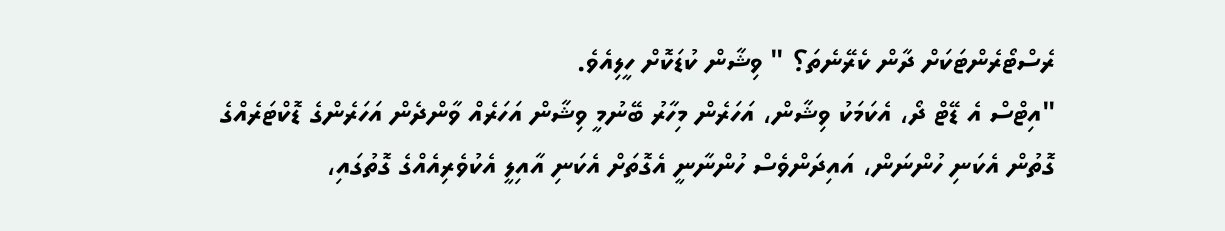ރެސްޓޯރެންޓަކަށް ދާން ކެރޭނެތަ؟ " ވިޝާން ކުޑަކޮށް ހީލިއެވެ.
"އިޓްސް އެ ޑޭޓް ދޯ، އެކަމަކު ވިޝާން، އަހަރެން މިހާރު ބޭނުމީ ވިޝާން އަހަރެއް ވާންދެން އަހަރެންގެ ޑޮކްޓަރެއްގެ ގޮތުން އެކަނި ހުންނަން، އައިދަންވެސް ހުންނާނީ އެގޮތަށް އެކަނި އާއިލީ އެކުވެރިއެއްގެ ގޮތުގައި،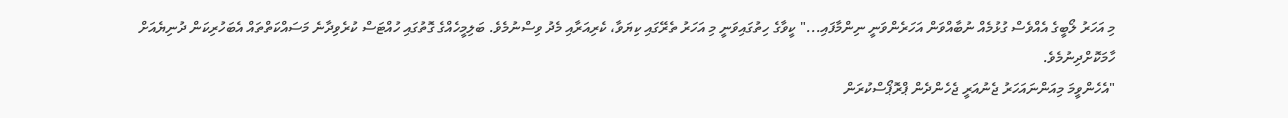މި އަހަރު ލޯބީގެ އެއްވެސް ގުޅުމެއް ނުބާއްވަން އަހަރެންވަނީ ނިންމާފައި..." ކީވާގެ ހިތުގައިވަނީ މި އަހަރު ތެރޭގައި ކިޔަވާ، ކެރިއަރާއި މެދު ވިސްނުމެވެ. ބަލިމީހެއްގެ ގޮތުގައި ހުއްޓަސް ކުރެވިދާނެ މަސައްކަތްތައް އެބަހުރިކަން ދުނިޔެއަށް ހާމަކޮށްދިނުމެވެ.
"އެހެންވީމަ މިއަންނައަހަރު ޖެނުއަރީ ޖެހެންދެން ޕްރޮޕޯސްކުރަން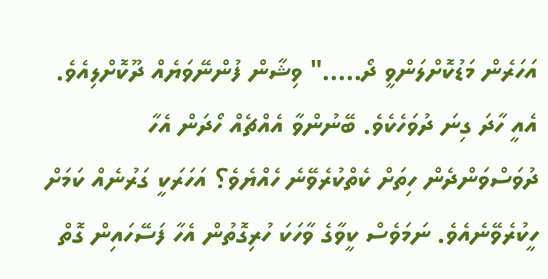އަހަރެން މަޑުކޮށްލަންވީ ދޯ....." ވިޝާން ފުންނޭވަޔެއް ދޫކޮށްލިއެވެ. އެއީ ހާދަ ގިނަ ދުވަހެކެވެ. ބޭނުންވާ އެއްޗެއް ހޯދަން އެހާ ދުވަސްވަންދެން ހިތަށް ކެތްކުރެވޭނެ ހެއްޔެވެ؟ އަހަރަކީ ގަރުނެއް ކަމަށް ހީކުރެވޭނެއެވެ. ނަމަވެސް ކީވާގެ ވާހަކަ ހުރިގޮތުން އެހާ ފަސޭހައިން ގޮތް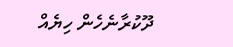ދޫކުރާނެހެން ހިޔެއް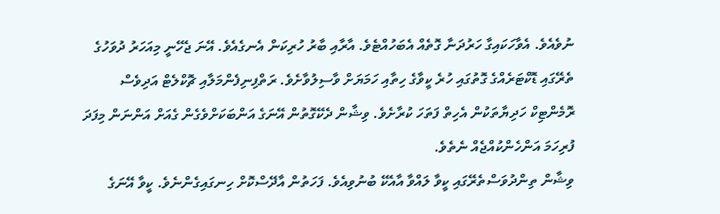ނުވެއެވެ. އެވާހަކައިގާ ހަރުދަނާ ގޮތެއް އެބަހުއްޓެވެ. އާރާއި ބާރު ހުރިކަން އެނގެއެވެ. އޭނަ ޖެހޭނީ މިއަހަރު ދުވަހުގެ ތެރޭގައި ޑޮކްޓަރެއްގެ ގޮތުގައި ހުރެ ކީވާގެ ހިތާއި ހަމަޔަށް ވާސިލުވާށެވެ. ރަތްފިނިފެންމަލާއި ޗޮކްލެޓް އަދިވެސް ރޮމެންޓިކް ހަދިޔާތަކުން އެހިތް ފަތަހަ ކުރާށެވެ. ވިޝާން ދެކޭގޮތުން އޭނަގެ އަންބަކަށްވެގެން ގެއަށް އަންނަން މިފަދަ ފުރިހަމަ އަންހެންކުއްޖެއް ނެތެވެ.
ވިޝާން ތިންދުވަސްތެރޭގައި ކީވާ ލައްވާ އާއެކޭ ބުނުވިއެވެ. ފަހަތުން އާދޭސްކޮށް ހިނގައިގެންނެވެ. ކީވާ އޭނަގެ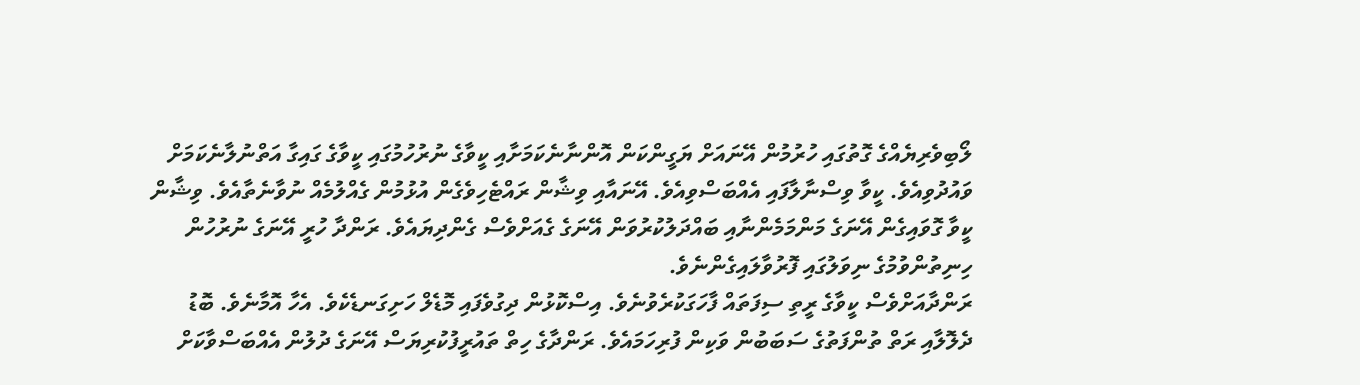ލޯބިވެރިޔެއްގެ ގޮތުގައި ހުރުމުން އޭނައަށް ޔަގީންކަން އޮންނާނެކަމަށާއި ކީވާގެ ނުރުހުމުގައި ކީވާގެ ގައިގާ އަތްނުލާނެކަމަށް ވައުދުވިއެވެ. ކީވާ ވިސްނާލާފައި އެއްބަސްވިއެވެ. އޭނައާއި ވިޝާން ރައްޓެހިވެގެން އުޅުމުން ގެއްލުމެއް ނުވާނެތާއެވެ. ވިޝާން ކީވާ ގޮވައިގެން އޭނަގެ މަންމަމެންނާއި ބައްދަލުކުރުވަން އޭނަގެ ގެއަށްވެސް ގެންދިޔައެވެ. ރަންދާ ހުރީ އޭނަގެ ނުރުހުން ހިނިތުންވުމުގެ ނިވަލުގައި ފޮރުވާލައިގެންނެވެ.
ރަންދާއަށްވެސް ކީވާގެ ރީތި ސިފަތައް ފާހަގަކުރެވުނެވެ. އިސްކޮޅުން ދިގުވެފައި މޮޑެލް ހަށިގަނޑެކެވެ. އެހާ އޮމާނެވެ. ބޮޑު ދެލޮލާއި ރަތް ތުންފަތުގެ ސަބަބުން ވަކިން ފުރިހަމައެވެ. ރަންދާގެ ހިތް ތައުރީފުކުރިޔަސް އޭނަގެ ދުލުން އެއްބަސްވާކަށް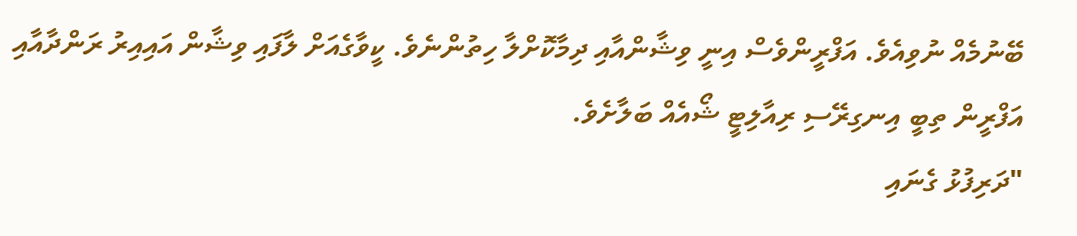ބޭނުމެއް ނުވިއެވެ. އަފްރީންވެސް އިނީ ވިޝާންއާއި ދިމާކޮށްލާ ހިތުންނެވެ. ކީވާގެއަށް ލާފައި ވިޝާން އައިއިރު ރަންދާއާއި އަފްރީން ތިބީ އިނގިރޭސި ރިއާލިޓީ ޝޯއެއް ބަލާށެވެ.
"ދަރިފުޅު ގެނައި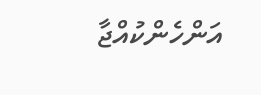އަންހެންކުއްޖާ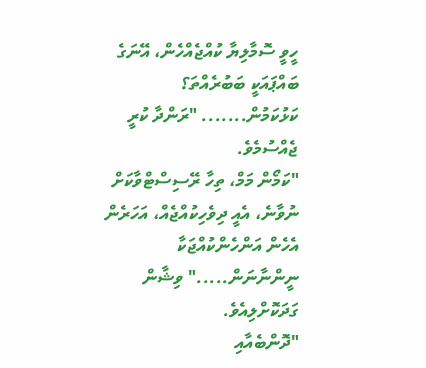ހީވީ ސޮމާލިޔާ ކުއްޖެއްހެން، އޭނަގެ ބައްޕައަކީ ބަބުރެއްތަ؟ ކަޅުކަމުން....... "ރަންދާ ކުރީ ޖެއްސުމެވެ.
"ކަމޯން މަމް، ތިހާ ރޭސިސްޓްވާކަށް ނުވާނެ، އެއީ ދިވެހިކުއްޖެއް، އަހަރެން އެހެން އަންހެންކުއްޖަކާ ނީންނާނަން....." ވިޝާން ގަދަކޮށްލިއެވެ.
"ދޮންބެއާއި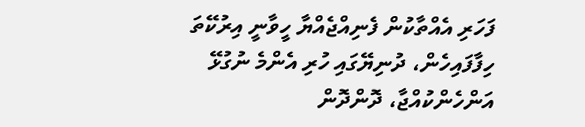ފަހަރި އެއްތާކުން ފެނިއްޖެއްޔާ ހީވާނީ އިރުކޭތަ ހިފާފައިހެން، ދުނިޔޭގައި ހުރި އެންމެ ނުގުޅޭ އަންހެންކުއްޖާ، ދޮންދޮން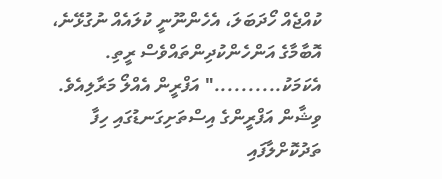ކުއްޖެއް ހޯދަބަލަ، އެހެންނޫނީ ކުލައެއް ނުގުޅޭނެ، އޮބާމާގެ އަންހެންކުދިންތައްވެސް ރީތި. އެކަމަކު.........." އަފްރީން އެއްލޯ މަރާލިއެވެ. ވިޝާން އަފްރީންގެ އިސްތަށިގަނޑުގައި ހިފާ ތަދުކޮށްލާފައި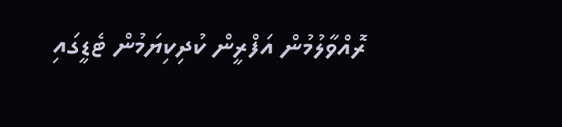ރޮއްވާލުމުން އަފްރީން ކުދިކިޔަމުން ޓެޑީގައި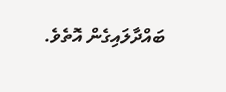ބައްދާލައިގެން އޮތެވެ.